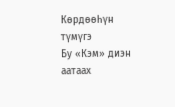Көрдөөһүн түмүгэ
Бу «Кэм» диэн аатаах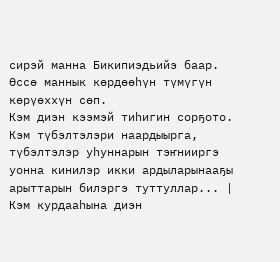сирэй манна Бикипиэдьийэ баар. Өссө маннык көрдөөһүн түмүгүн көрүөххүн сөп.
Кэм диэн кээмэй тиһигин сорҕото. Кэм түбэлтэлэри наардыырга, түбэлтэлэр уhуннарын тэҥнииргэ уонна кинилэр икки ардыларынааҕы арыттарын билэргэ туттуллар... |
Кэм курдааһына диэн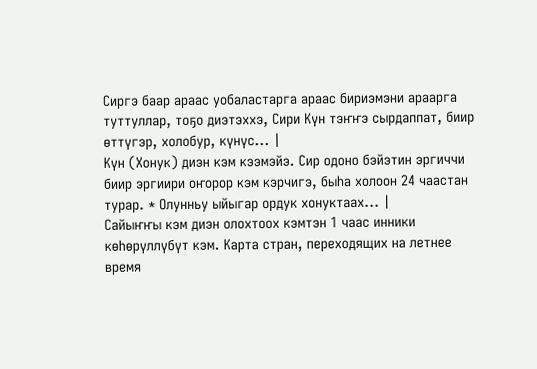Сиргэ баар араас уобаластарга араас бириэмэни араарга туттуллар, тоҕо диэтэххэ, Сири Күн тэҥҥэ сырдаппат, биир өттүгэр, холобур, күнүс... |
Күн (Хонук) диэн кэм кээмэйэ. Сир одоно бэйэтин эргиччи биир эргиири оҥорор кэм кэрчигэ, быһа холоон 24 чаастан турар. * Олунньу ыйыгар ордук хонуктаах... |
Сайыҥҥы кэм диэн олохтоох кэмтэн 1 чаас инники көһөрүллүбүт кэм. Карта стран, переходящих на летнее время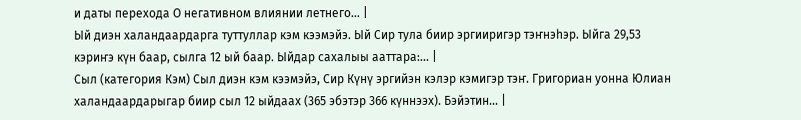и даты перехода О негативном влиянии летнего... |
Ый диэн халандаардарга туттуллар кэм кээмэйэ. Ый Сир тула биир эргииригэр тэҥнэhэр. Ыйга 29,53 кэриҥэ күн баар, сылга 12 ый баар. Ыйдар сахалыы ааттара:... |
Сыл (категория Кэм) Сыл диэн кэм кээмэйэ, Сир Күнү эргийэн кэлэр кэмигэр тэҥ. Григориан уонна Юлиан халандаардарыгар биир сыл 12 ыйдаах (365 эбэтэр 366 күннээх). Бэйэтин... |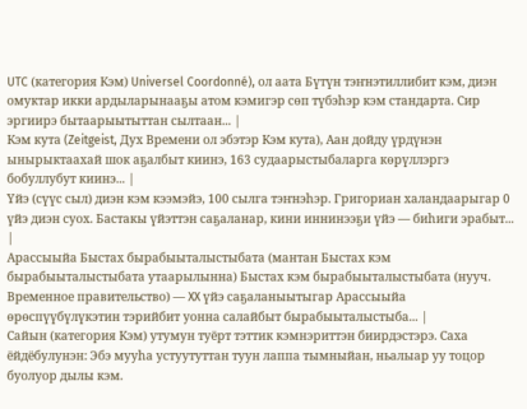UTC (категория Кэм) Universel Coordonné), ол аата Бүтүн тэҥнэтиллибит кэм, диэн омуктар икки ардыларынааҕы атом кэмигэр сөп түбэhэр кэм стандарта. Сир эргиирэ бытаарыытыттан сылтаан... |
Кэм кута (Zeitgeist, Дух Времени ол эбэтэр Кэм кута), Аан дойду үрдүнэн ынырыктаахай шок аҕалбыт киинэ, 163 судаарыстыбаларга көрүллэргэ бобуллубут киинэ... |
Үйэ (сүүс сыл) диэн кэм кээмэйэ, 100 сылга тэҥнэһэр. Григориан халандаарыгар 0 үйэ диэн суох. Бастакы үйэттэн саҕаланар, кини иннинээҕи үйэ — биһиги эрабыт... |
Арассыыйа Быстах бырабыыталыстыбата (мантан Быстах кэм бырабыыталыстыбата утаарылынна) Быстах кэм бырабыыталыстыбата (нууч. Временное правительство) — XX үйэ саҕаланыытыгар Арассыыйа өрөспүүбүлүкэтин тэрийбит уонна салайбыт бырабыыталыстыба... |
Сайын (категория Кэм) утумун туёрт тэттик кэмнэриттэн биирдэстэрэ. Саха ёйдёбулунэн: Эбэ мууhа устуутуттан туун лаппа тымныйан, ньалыар уу тоцор буолуор дылы кэм.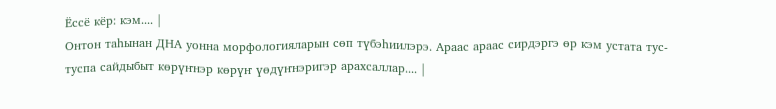Ёссё кёр: кэм.... |
Онтон таhынан ДНА уонна морфологияларын сөп түбэhиилэрэ. Араас араас сирдэргэ өр кэм устата тус-туспа сайдыбыт көрүҥнэр көрүҥ үөдүҥнэригэр арахсаллар.... |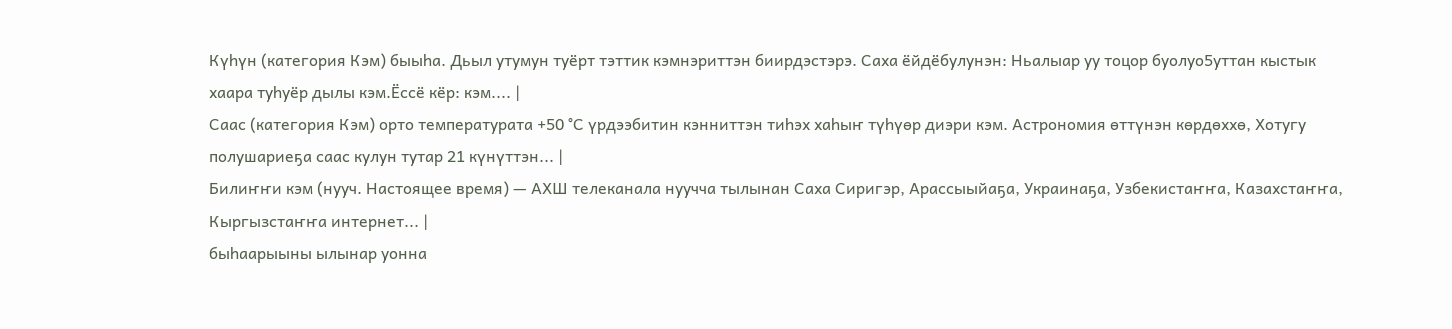Күһүн (категория Кэм) быыһа. Дьыл утумун туёрт тэттик кэмнэриттэн биирдэстэрэ. Саха ёйдёбулунэн: Ньалыар уу тоцор буолуо5уттан кыстык хаара туhуёр дылы кэм.Ёссё кёр: кэм.... |
Саас (категория Кэм) орто температурата +50 °С үрдээбитин кэнниттэн тиһэх хаһыҥ түһүөр диэри кэм. Астрономия өттүнэн көрдөххө, Хотугу полушариеҕа саас кулун тутар 21 күнүттэн... |
Билиҥҥи кэм (нууч. Настоящее время) — АХШ телеканала нуучча тылынан Саха Сиригэр, Арассыыйаҕа, Украинаҕа, Узбекистаҥҥа, Казахстаҥҥа, Кыргызстаҥҥа интернет... |
быһаарыыны ылынар уонна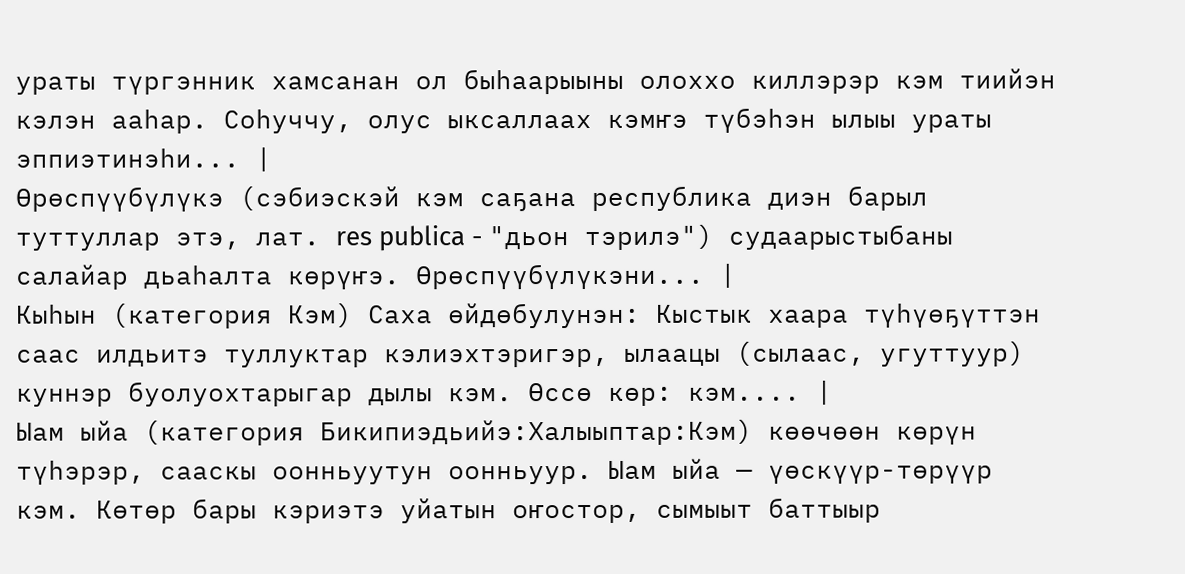ураты түргэнник хамсанан ол быһаарыыны олоххо киллэрэр кэм тиийэн кэлэн ааһар. Соһуччу, олус ыксаллаах кэмҥэ түбэһэн ылыы ураты эппиэтинэһи... |
Өрөспүүбүлүкэ (сэбиэскэй кэм саҕана республика диэн барыл туттуллар этэ, лат. res publica - "дьон тэрилэ") судаарыстыбаны салайар дьаhалта көрүҥэ. Өрөспүүбүлүкэни... |
Кыһын (категория Кэм) Саха өйдөбулунэн: Кыстык хаара түһүөҕүттэн саас илдьитэ туллуктар кэлиэхтэригэр, ылаацы (сылаас, угуттуур) куннэр буолуохтарыгар дылы кэм. Өссө көр: кэм.... |
Ыам ыйа (категория Бикипиэдьийэ:Халыыптар:Кэм) көөчөөн көрүн түһэрэр, сааскы оонньуутун оонньуур. Ыам ыйа — үөскүүр-төрүүр кэм. Көтөр бары кэриэтэ уйатын оҥостор, сымыыт баттыыр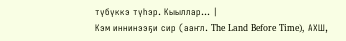түбүккэ түһэр. Кыыллар... |
Кэм иннинээҕи сир (ааҥл. The Land Before Time), АХШ,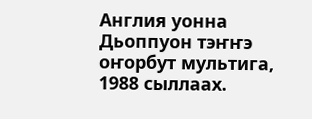Англия уонна Дьоппуон тэҥҥэ оҥорбут мультига, 1988 сыллаах.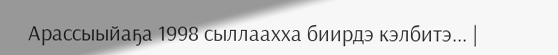Арассыыйаҕа 1998 сыллаахха биирдэ кэлбитэ... |